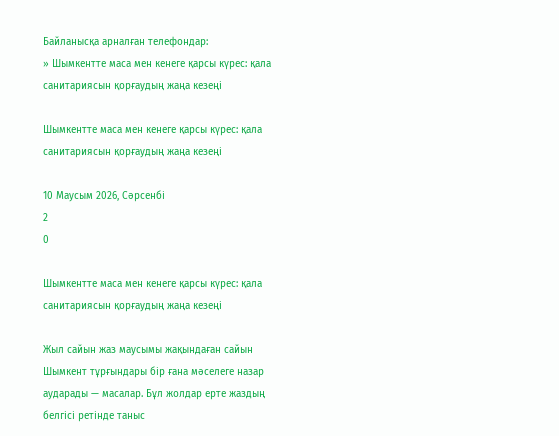Байланысқа арналған телефондар:
» Шымкентте маса мен кенеге қарсы күрес: қала санитариясын қорғаудың жаңа кезеңі

Шымкентте маса мен кенеге қарсы күрес: қала санитариясын қорғаудың жаңа кезеңі

10 Маусым 2026, Сәрсенбі
2
0

Шымкентте маса мен кенеге қарсы күрес: қала санитариясын қорғаудың жаңа кезеңі

Жыл сайын жаз маусымы жақындаған сайын Шымкент тұрғындары бір ғана мәселеге назар аударады — масалар. Бұл жолдар ерте жаздың белгісі ретінде таныс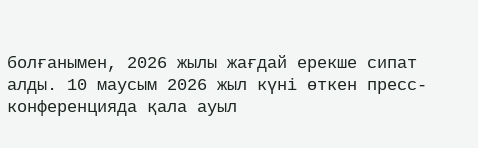болғанымен, 2026 жылы жағдай ерекше сипат алды. 10 маусым 2026 жыл күні өткен пресс-конференцияда қала ауыл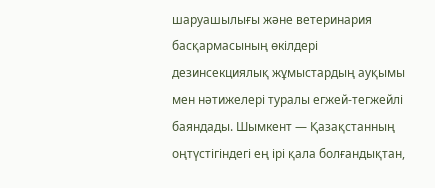шаруашылығы және ветеринария басқармасының өкілдері дезинсекциялық жұмыстардың ауқымы мен нәтижелері туралы егжей-тегжейлі баяндады. Шымкент — Қазақстанның оңтүстігіндегі ең ірі қала болғандықтан,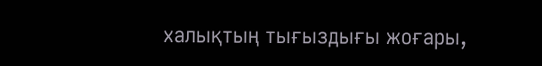халықтың тығыздығы жоғары,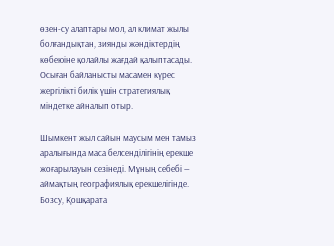өзен-су алаптары мол, ал климат жылы болғандықтан, зиянды жәндіктердің көбеюіне қолайлы жағдай қалыптасады. Осыған байланысты масамен күрес жергілікті билік үшін стратегиялық міндетке айналып отыр.

Шымкент жыл сайын маусым мен тамыз аралығында маса белсенділігінің ерекше жоғарылауын сезінеді. Мұның себебі — аймақтың географиялық ерекшелігінде. Бозсу, Қошқарата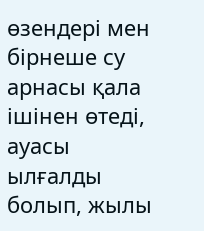өзендері мен бірнеше су арнасы қала ішінен өтеді, ауасы ылғалды болып, жылы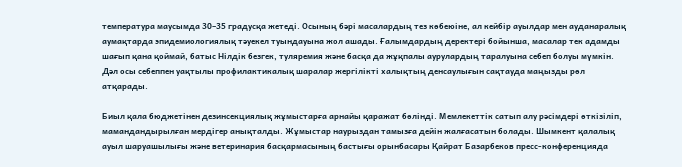температура маусымда 30–35 градусқа жетеді. Осының бәрі масалардың тез көбеюіне, ал кейбір ауылдар мен ауданаралық аумақтарда эпидемиологиялық тәуекел туындауына жол ашады. Ғалымдардың деректері бойынша, масалар тек адамды шағып қана қоймай, батыс Нілдік безгек, туляремия және басқа да жұқпалы аурулардың таралуына себеп болуы мүмкін. Дәл осы себеппен уақтылы профилактикалық шаралар жергілікті халықтың денсаулығын сақтауда маңызды рөл атқарады.

Биыл қала бюджетінен дезинсекциялық жұмыстарға арнайы қаражат бөлінді. Мемлекеттік сатып алу рәсімдері өткізіліп, мамандандырылған мердігер анықталды. Жұмыстар наурыздан тамызға дейін жалғасатын болады. Шымкент қалалық ауыл шаруашылығы және ветеринария басқармасының бастығы орынбасары Қайрат Базарбеков пресс-конференцияда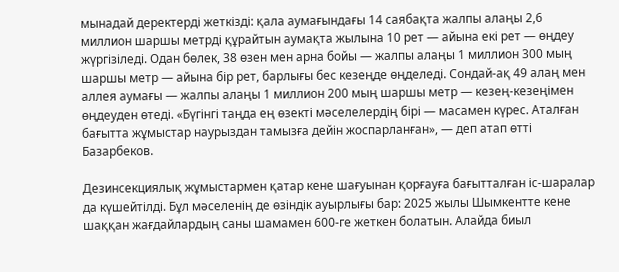мынадай деректерді жеткізді: қала аумағындағы 14 саябақта жалпы алаңы 2,6 миллион шаршы метрді құрайтын аумақта жылына 10 рет — айына екі рет — өңдеу жүргізіледі. Одан бөлек, 38 өзен мен арна бойы — жалпы алаңы 1 миллион 300 мың шаршы метр — айына бір рет, барлығы бес кезеңде өңделеді. Сондай-ақ 49 алаң мен аллея аумағы — жалпы алаңы 1 миллион 200 мың шаршы метр — кезең-кезеңімен өңдеуден өтеді. «Бүгінгі таңда ең өзекті мәселелердің бірі — масамен күрес. Аталған бағытта жұмыстар наурыздан тамызға дейін жоспарланған», — деп атап өтті Базарбеков.

Дезинсекциялық жұмыстармен қатар кене шағуынан қорғауға бағытталған іс-шаралар да күшейтілді. Бұл мәселенің де өзіндік ауырлығы бар: 2025 жылы Шымкентте кене шаққан жағдайлардың саны шамамен 600-ге жеткен болатын. Алайда биыл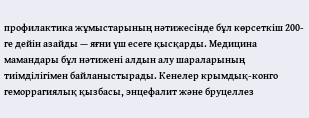профилактика жұмыстарының нәтижесінде бұл көрсеткіш 200-ге дейін азайды — яғни үш есеге қысқарды. Медицина мамандары бұл нәтижені алдын алу шараларының тиімділігімен байланыстырады. Кенелер крымдық-конго геморрагиялық қызбасы, энцефалит және бруцеллез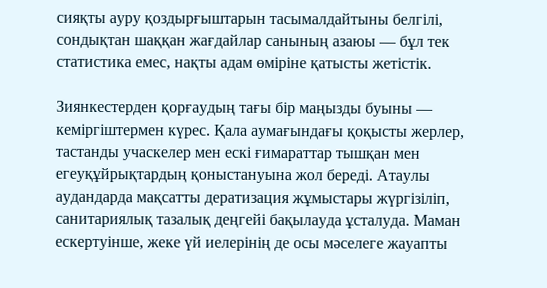сияқты ауру қоздырғыштарын тасымалдайтыны белгілі, сондықтан шаққан жағдайлар санының азаюы — бұл тек статистика емес, нақты адам өміріне қатысты жетістік.

Зиянкестерден қорғаудың тағы бір маңызды буыны — кеміргіштермен күрес. Қала аумағындағы қоқысты жерлер, тастанды учаскелер мен ескі ғимараттар тышқан мен егеуқұйрықтардың қоныстануына жол береді. Атаулы аудандарда мақсатты дератизация жұмыстары жүргізіліп, санитариялық тазалық деңгейі бақылауда ұсталуда. Маман ескертуінше, жеке үй иелерінің де осы мәселеге жауапты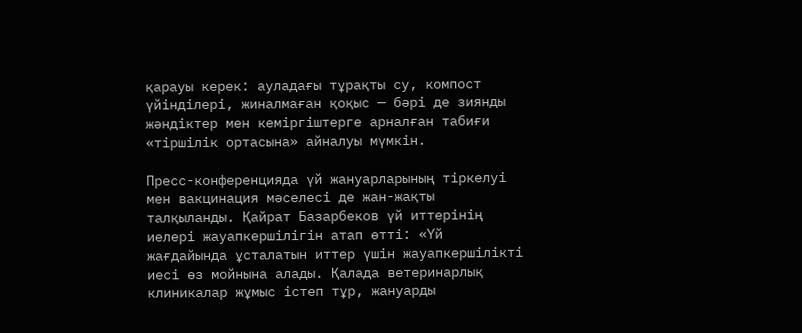қарауы керек: ауладағы тұрақты су, компост үйінділері, жиналмаған қоқыс — бәрі де зиянды жәндіктер мен кеміргіштерге арналған табиғи «тіршілік ортасына» айналуы мүмкін.

Пресс-конференцияда үй жануарларының тіркелуі мен вакцинация мәселесі де жан-жақты талқыланды. Қайрат Базарбеков үй иттерінің иелері жауапкершілігін атап өтті: «Үй жағдайында ұсталатын иттер үшін жауапкершілікті иесі өз мойнына алады. Қалада ветеринарлық клиникалар жұмыс істеп тұр, жануарды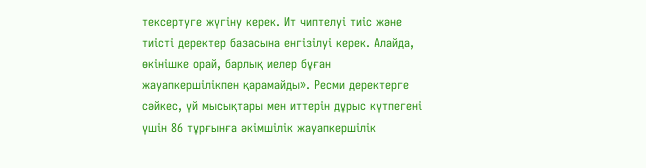тексертуге жүгіну керек. Ит чиптелуі тиіс және тиісті деректер базасына енгізілуі керек. Алайда, өкінішке орай, барлық иелер бұған жауапкершілікпен қарамайды». Ресми деректерге сәйкес, үй мысықтары мен иттерін дұрыс күтпегені үшін 86 тұрғынға әкімшілік жауапкершілік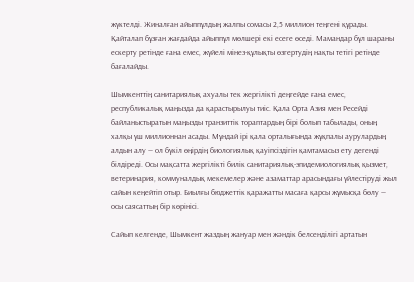жүктелді. Жиналған айыппұлдың жалпы сомасы 2,5 миллион теңгені құрады. Қайталап бұзған жағдайда айыппұл мөлшері екі есеге өседі. Мамандар бұл шараны ескерту ретінде ғана емес, жүйелі мінез-құлықты өзгертудің нақты тетігі ретінде бағалайды.

Шымкенттің санитариялық ахуалы тек жергілікті деңгейде ғана емес, республикалық маңызда да қарастырылуы тиіс. Қала Орта Азия мен Ресейді байланыстыратын маңызды транзиттік тораптардың бірі болып табылады, оның халқы үш миллионнан асады. Мұндай ірі қала орталығында жұқпалы аурулардың алдын алу — ол бүкіл өңірдің биологиялық қауіпсіздігін қамтамасыз ету дегенді білдіреді. Осы мақсатта жергілікті билік санитариялық-эпидемиологиялық қызмет, ветеринария, коммуналдық мекемелер және азаматтар арасындағы үйлестіруді жыл сайын кеңейтіп отыр. Биылғы бюджеттік қаражатты масаға қарсы жұмысқа бөлу — осы саясаттың бір көрінісі.

Сайып келгенде, Шымкент жаздың жануар мен жәндік белсенділігі артатын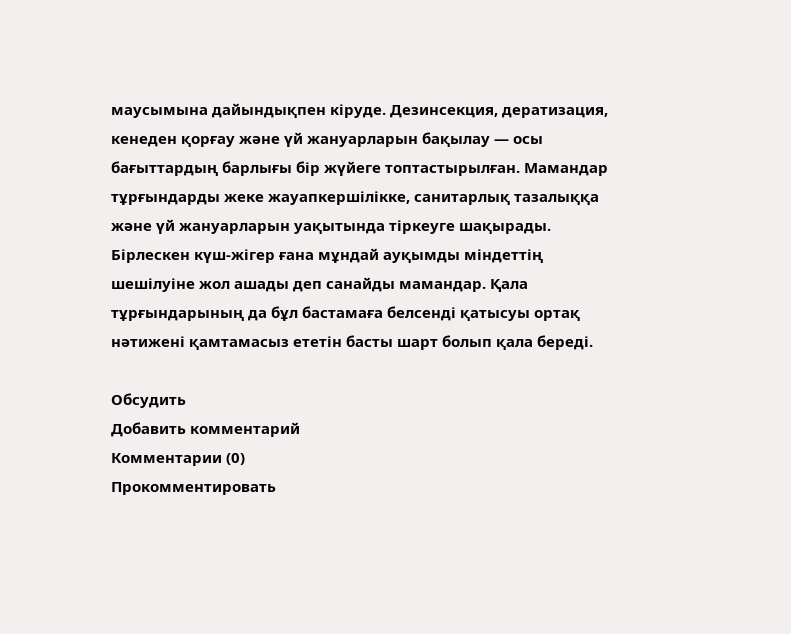маусымына дайындықпен кіруде. Дезинсекция, дератизация, кенеден қорғау және үй жануарларын бақылау — осы бағыттардың барлығы бір жүйеге топтастырылған. Мамандар тұрғындарды жеке жауапкершілікке, санитарлық тазалыққа және үй жануарларын уақытында тіркеуге шақырады. Бірлескен күш-жігер ғана мұндай ауқымды міндеттің шешілуіне жол ашады деп санайды мамандар. Қала тұрғындарының да бұл бастамаға белсенді қатысуы ортақ нәтижені қамтамасыз ететін басты шарт болып қала береді.

Обсудить
Добавить комментарий
Комментарии (0)
Прокомментировать